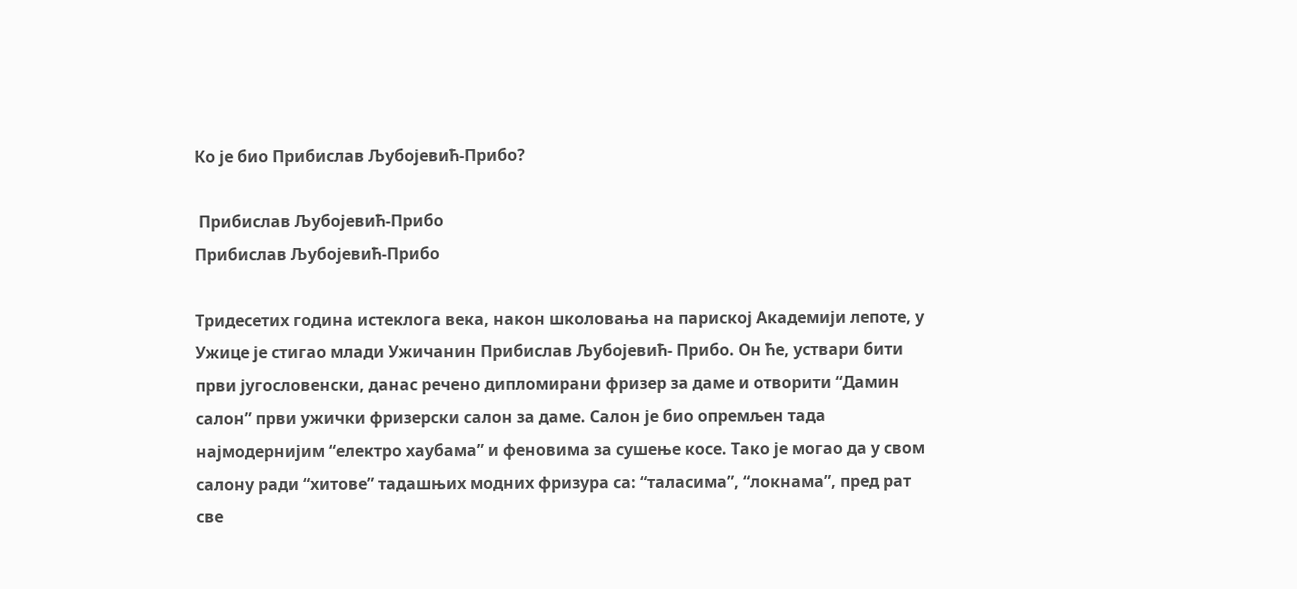Ко је био Прибислав Љубојевић-Прибо?

 Прибислав Љубојевић-Прибо
Прибислав Љубојевић-Прибо

Тридесетих година истеклога века, након школовања на париској Академији лепоте, у Ужице је стигао млади Ужичанин Прибислав Љубојевић- Прибо. Он ће, уствари бити први југословенски, данас речено дипломирани фризер за даме и отворити “Дамин салон” први ужички фризерски салон за даме. Салон је био опремљен тада најмодернијим “електро хаубама” и феновима за сушење косе. Тако је могао да у свом салону ради “хитове” тадашњих модних фризура са: “таласима”, “локнама”, пред рат све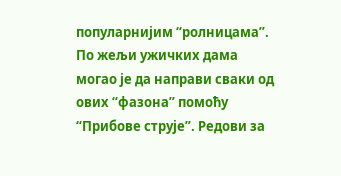популарнијим “ролницама”. По жељи ужичких дама могао је да направи сваки од ових “фазона” помоћу “Прибове струје”. Редови за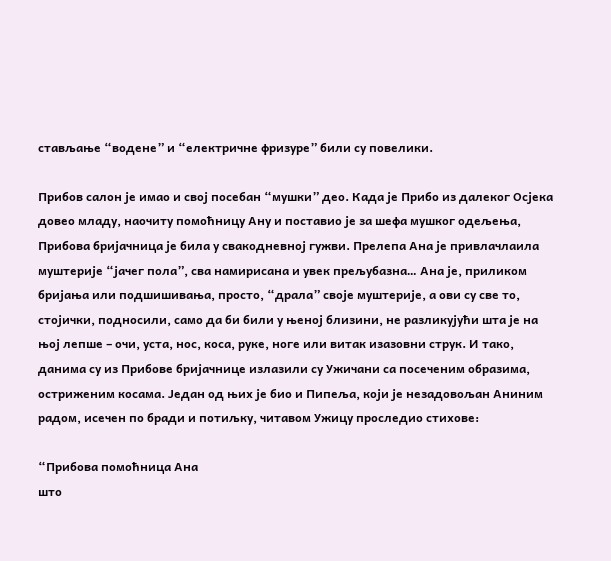стављање “водене” и “електричне фризуре” били су повелики.

Прибов салон је имао и свој посебан “мушки” део. Када је Прибо из далеког Осјека довео младу, наочиту помоћницу Ану и поставио је за шефа мушког одељења, Прибова бријачница је била у свакодневној гужви. Прелепа Ана је привлачлаила муштерије “јачег пола”, сва намирисана и увек прељубазна… Ана је, приликом бријања или подшишивања, просто, “драла” своје муштерије, а ови су све то, стојички, подносили, само да би били у њеној близини, не разликујући шта је на њој лепше – очи, уста, нос, коса, руке, ноге или витак изазовни струк. И тако, данима су из Прибове бријачнице излазили су Ужичани са посеченим образима, остриженим косама. Један од њих је био и Пипеља, који је незадовољан Аниним радом, исечен по бради и потиљку, читавом Ужицу проследио стихове:

“Прибова помоћница Ана
што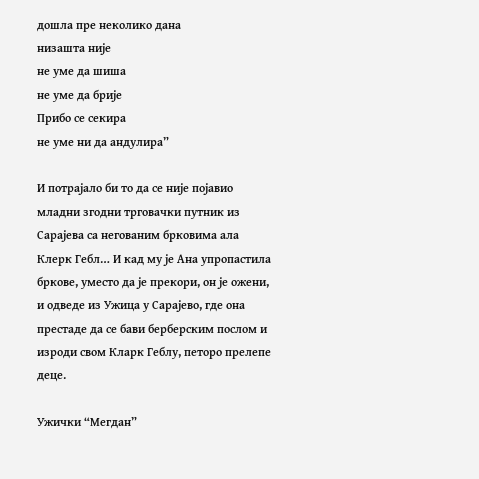дошла пре неколико дана
низашта није
не уме да шиша
не уме да брије
Прибо се секира
не уме ни да андулира”

И потрајало би то да се није појавио младни згодни трговачки путник из Сарајева са негованим брковима ала Клерк Гебл… И кад му је Ана упропастила бркове, уместо да је прекори, он је ожени, и одведе из Ужица у Сарајево, где она престаде да се бави берберским послом и изроди свом Кларк Геблу, петоро прелепе деце.

Ужички “Мегдан”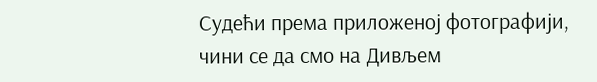Судећи према приложеној фотографији, чини се да смо на Дивљем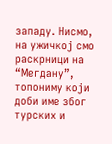западу. Нисмо, на ужичкој смо раскрници на “Мегдану”, топониму који доби име због турских и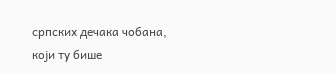српских дечака чобана, који ту бише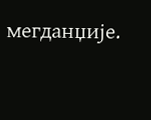мегданџије.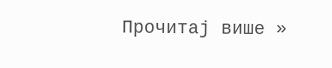Прочитај више »